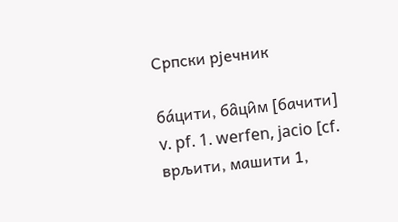Српски рјечник

ба́цити, ба̑ци̑м [бачити] v. pf. 1. werfen, jacio [cf. врљити, машити 1,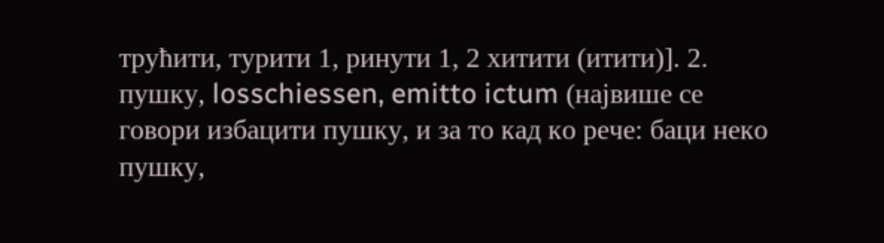трућити, турити 1, ринути 1, 2 хитити (итити)]. 2. пушку, losschiessen, emitto ictum (највише се говори избацити пушку, и за то кад ко рече: баци неко пушку,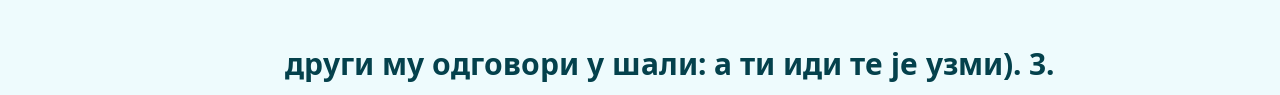други му одговори у шали: а ти иди те је узми). 3.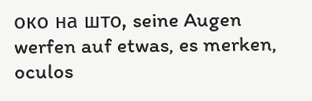око на што, seine Augen werfen auf etwas, es merken, oculos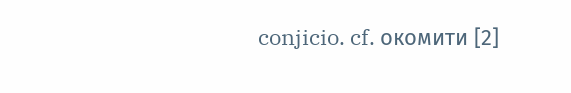conjicio. cf. окомити [2]